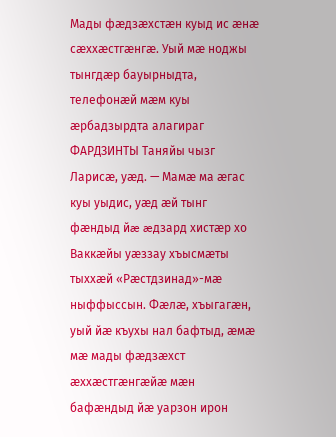Мады фæдзæхстæн куыд ис æнæ сæххæстгæнгæ. Уый мæ ноджы тынгдæр бауырныдта, телефонæй мæм куы æрбадзырдта алагираг ФАРДЗИНТЫ Таняйы чызг Ларисæ, уæд. — Мамæ ма æгас куы уыдис, уæд æй тынг фæндыд йæ æдзард хистæр хо Ваккæйы уæззау хъысмæты тыххæй «Рæстдзинад»-мæ ныффыссын. Фæлæ, хъыгагæн, уый йæ къухы нал бафтыд, æмæ мæ мады фæдзæхст æххæстгæнгæйæ мæн бафæндыд йæ уарзон ирон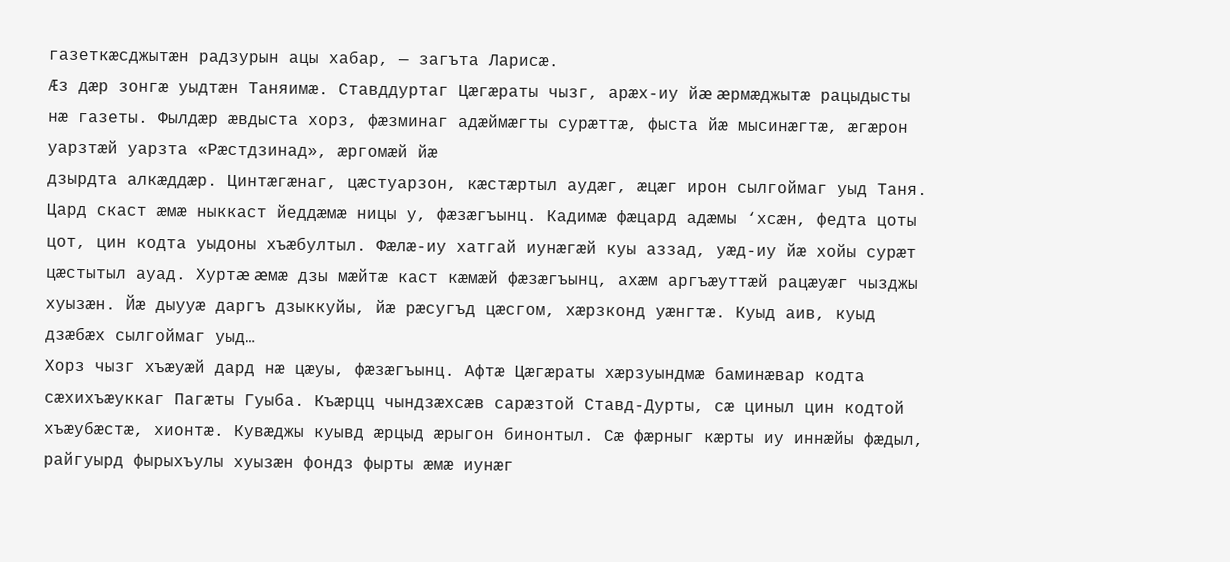газеткæсджытæн радзурын ацы хабар, — загъта Ларисæ.
Æз дæр зонгæ уыдтæн Таняимæ. Ставддуртаг Цæгæраты чызг, арæх-иу йæ æрмæджытæ рацыдысты нæ газеты. Фылдæр æвдыста хорз, фæзминаг адæймæгты сурæттæ, фыста йæ мысинæгтæ, æгæрон уарзтæй уарзта «Рæстдзинад», æргомæй йæ
дзырдта алкæддæр. Цинтæгæнаг, цæстуарзон, кæстæртыл аудæг, æцæг ирон сылгоймаг уыд Таня. Цард скаст æмæ ныккаст йеддæмæ ницы у, фæзæгъынц. Кадимæ фæцард адæмы ‘хсæн, федта цоты цот, цин кодта уыдоны хъæбултыл. Фæлæ-иу хатгай иунæгæй куы аззад, уæд-иу йæ хойы сурæт цæстытыл ауад. Хуртæ æмæ дзы мæйтæ каст кæмæй фæзæгъынц, ахæм аргъæуттæй рацæуæг чызджы хуызæн. Йæ дыууæ даргъ дзыккуйы, йæ рæсугъд цæсгом, хæрзконд уæнгтæ. Куыд аив, куыд дзæбæх сылгоймаг уыд…
Хорз чызг хъæуæй дард нæ цæуы, фæзæгъынц. Афтæ Цæгæраты хæрзуындмæ баминæвар кодта сæхихъæуккаг Пагæты Гуыба. Къæрцц чындзæхсæв сарæзтой Ставд-Дурты, сæ циныл цин кодтой хъæубæстæ, хионтæ. Кувæджы куывд æрцыд æрыгон бинонтыл. Сæ фæрныг кæрты иу иннæйы фæдыл, райгуырд фырыхъулы хуызæн фондз фырты æмæ иунæг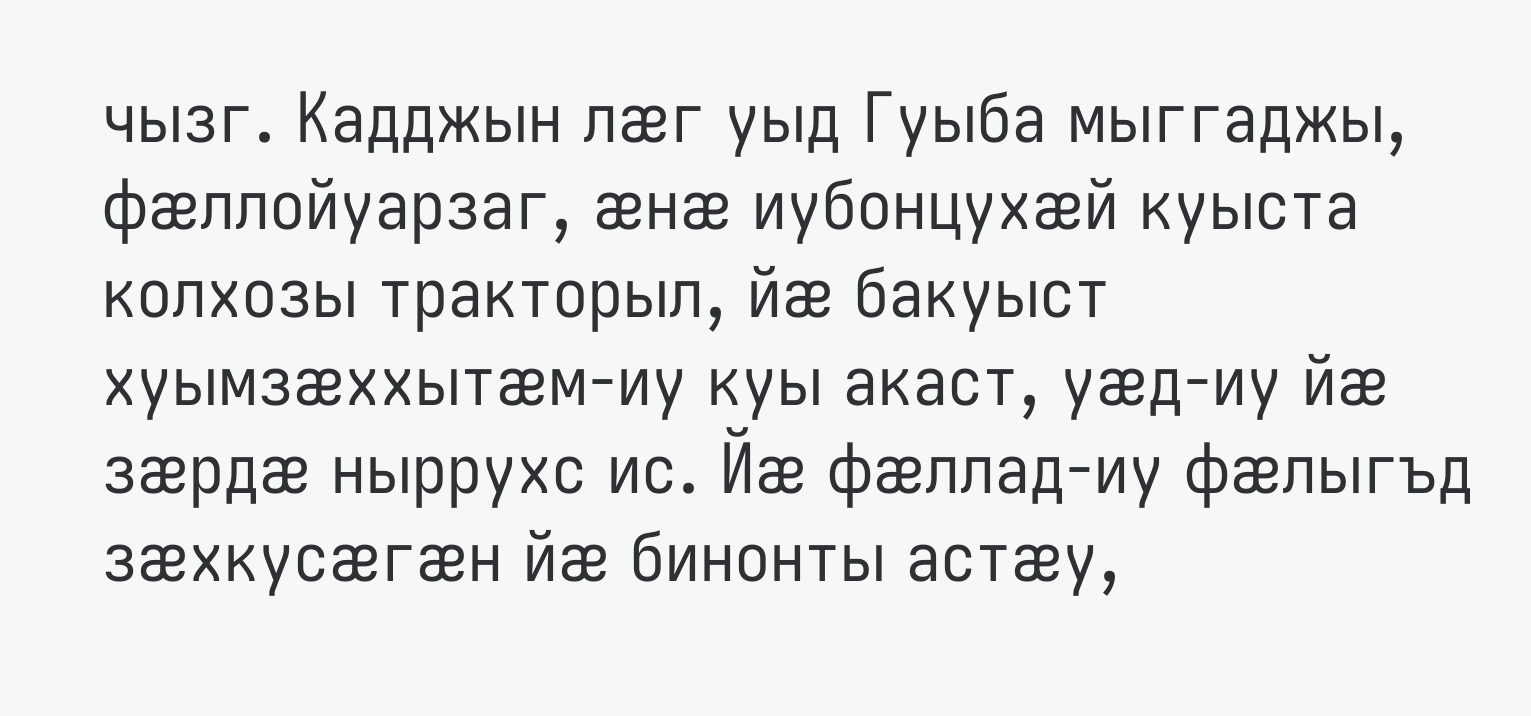чызг. Кадджын лæг уыд Гуыба мыггаджы, фæллойуарзаг, æнæ иубонцухæй куыста колхозы тракторыл, йæ бакуыст хуымзæххытæм-иу куы акаст, уæд-иу йæ зæрдæ ныррухс ис. Йæ фæллад-иу фæлыгъд зæхкусæгæн йæ бинонты астæу,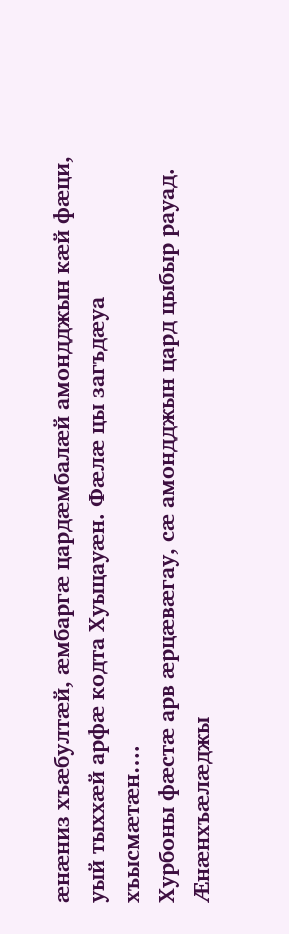æнæниз хъæбултæй, æмбаргæ цардæмбалæй амондджын кæй фæци, уый тыххæй арфæ кодта Хуыцауæн. Фæлæ цы загъдæуа хъысмæтæн….
Хурбоны фæстæ арв æрцæвæгау, сæ амондджын цард цыбыр рауад. Æнæнхъæлæджы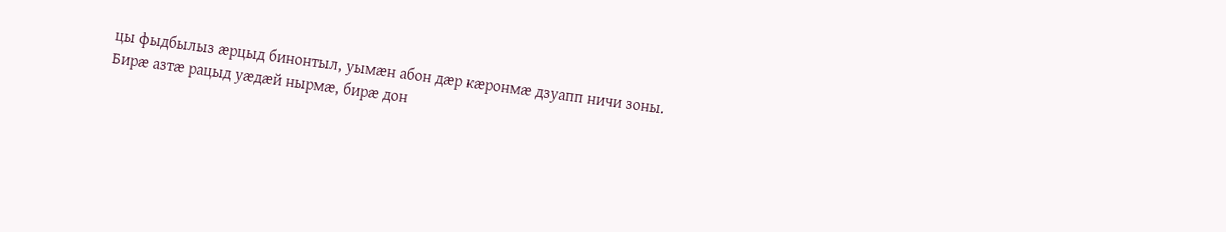цы фыдбылыз æрцыд бинонтыл, уымæн абон дæр кæронмæ дзуапп ничи зоны.
Бирæ азтæ рацыд уæдæй нырмæ, бирæ дон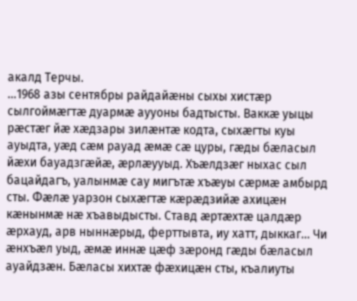акалд Терчы.
…1968 азы сентябры райдайæны сыхы хистæр сылгоймæгтæ дуармæ аууоны бадтысты. Ваккæ уыцы рæстæг йæ хæдзары зилæнтæ кодта, сыхæгты куы ауыдта, уæд сæм рауад æмæ сæ цуры, гæды бæласыл йæхи бауадзгæйæ, æрлæууыд. Хъæлдзæг ныхас сыл бацайдагъ, уалынмæ сау мигътæ хъæуы сæрмæ амбырд сты. Фæлæ уарзон сыхæгтæ кæрæдзийæ ахицæн кæнынмæ нæ хъавыдысты. Ставд æртæхтæ цалдæр æрхауд, арв ныннæрыд, ферттывта, иу хатт, дыккаг… Чи æнхъæл уыд, æмæ иннæ цæф зæронд гæды бæласыл ауайдзæн. Бæласы хихтæ фæхицæн сты, къалиуты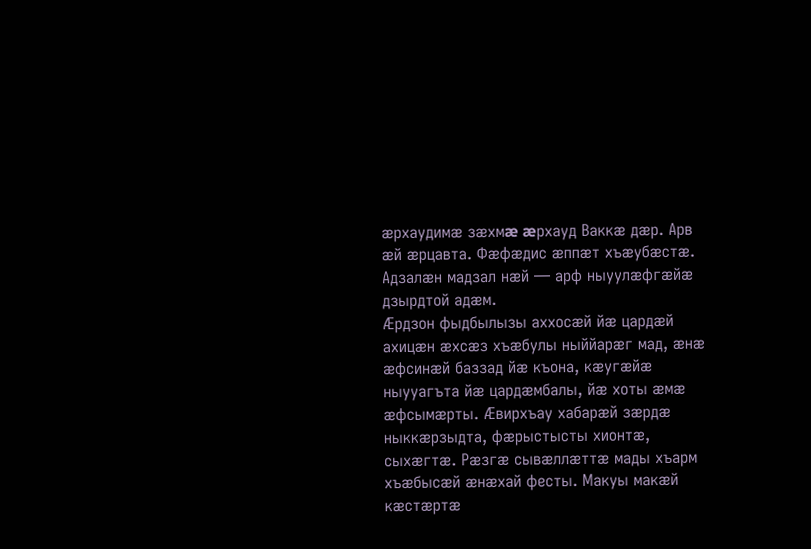æрхаудимæ зæхмæ æрхауд Ваккæ дæр. Арв æй æрцавта. Фæфæдис æппæт хъæубæстæ. Адзалæн мадзал нæй — арф ныуулæфгæйæ дзырдтой адæм.
Æрдзон фыдбылызы аххосæй йæ цардæй ахицæн æхсæз хъæбулы ныййарæг мад, æнæ æфсинæй баззад йæ къона, кæугæйæ ныууагъта йæ цардæмбалы, йæ хоты æмæ æфсымæрты. Æвирхъау хабарæй зæрдæ ныккæрзыдта, фæрыстысты хионтæ, сыхæгтæ. Рæзгæ сывæллæттæ мады хъарм хъæбысæй æнæхай фесты. Макуы макæй кæстæртæ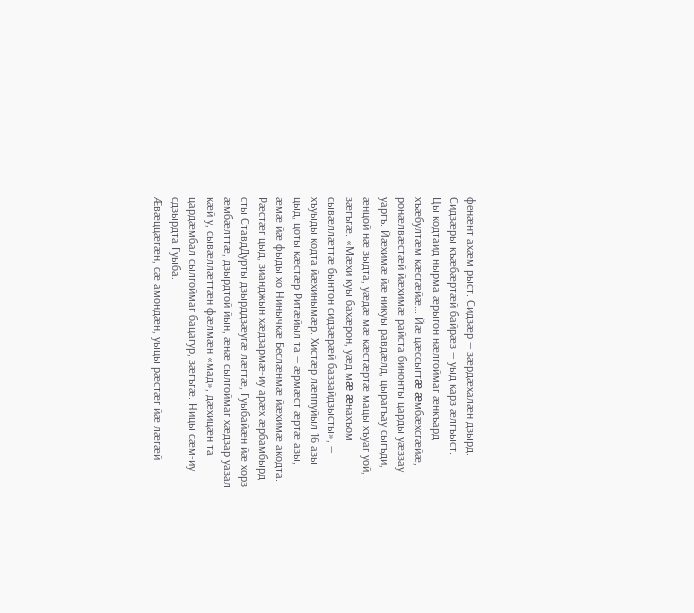фенæнт ахæм рыст. Сидзæр — зæрдæхалæн дзырд. Сидзæры къæбæртæй байрæз — уыд карз æлгъыст.
Цы кодтаид нырма æрыгон нæлгоймаг æнкъард хъæбултæм кæсгæйæ… Йæ цæссыгтæ æмбæхсгæйæ, ронæлвæстæй йæхимæ райста бинонты царды уæззау уаргъ. Йæхимæ йæ никуы равдæлд, цырагъау сыгъди, æнцой нæ зыдта, уæдæ мæ кæстæртæ мацы хъуаг уой, зæгъгæ. «Мæхи куы бахæрон, уæд мæ æнахъом сывæллæттæ бынтон сидзæрæй баззайдзысты», — хъуыды кодта йæхинымæр. Хистæр лæппуйыл 16 азы цыд, цоты кæстæр Ритæйыл та — æрмæст æртæ азы, æмæ йæ фыды хо Нинычкæ Беслæнмæ йæхимæ акодта. Рæстæг цыд, зианджын хæдзармæ-иу арæх æрбамбырд сты СтавдДурты дзырддзæугæ лæгтæ, Гуыбайæн йæ хорз æмбæлттæ, дзырдтой йын, æнæ сылгоймаг хæдзар уазал кæй у, сывæллæттæн фæлмæн «мад», дæхицæн та цардæмбал сылгоймаг бацагур, зæгъгæ. Ницы сæм-иу сдзырдта Гуыба.
Æвæццæгæн, сæ амондæн, уыцы рæстæг йæ лæгæй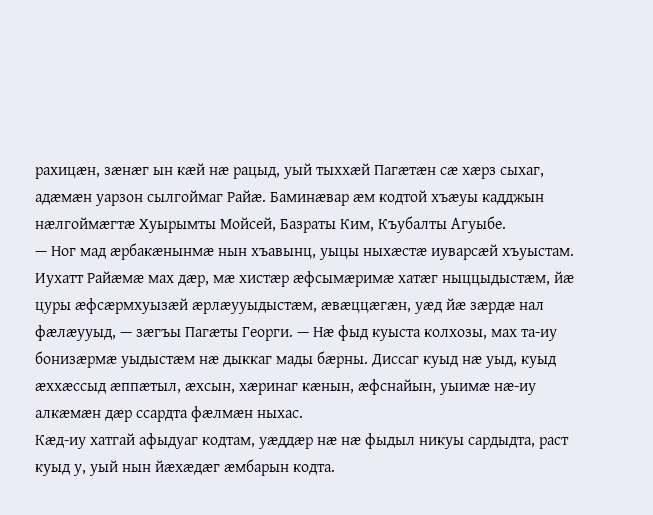рахицæн, зæнæг ын кæй нæ рацыд, уый тыххæй Пагæтæн сæ хæрз сыхаг, адæмæн уарзон сылгоймаг Райæ. Баминæвар æм кодтой хъæуы кадджын нæлгоймæгтæ Хуырымты Мойсей, Базраты Ким, Къубалты Агуыбе.
— Ног мад æрбакæнынмæ нын хъавынц, уыцы ныхæстæ иуварсæй хъуыстам. Иухатт Райæмæ мах дæр, мæ хистæр æфсымæримæ хатæг ныццыдыстæм, йæ цуры æфсæрмхуызæй æрлæууыдыстæм, æвæццæгæн, уæд йæ зæрдæ нал фæлæууыд, — зæгъы Пагæты Георги. — Нæ фыд куыста колхозы, мах та-иу бонизæрмæ уыдыстæм нæ дыккаг мады бæрны. Диссаг куыд нæ уыд, куыд æххæссыд æппæтыл, æхсын, хæринаг кæнын, æфснайын, уыимæ нæ-иу алкæмæн дæр ссардта фæлмæн ныхас.
Кæд-иу хатгай афыдуаг кодтам, уæддæр нæ нæ фыдыл никуы сардыдта, раст куыд у, уый нын йæхæдæг æмбарын кодта.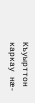Къуырттон каркау нæ-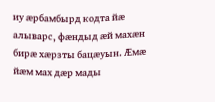иу æрбамбырд кодта йæ алыварс, фæндыд æй махæн бирæ хæрзты бацæуын. Æмæ йæм мах дæр мады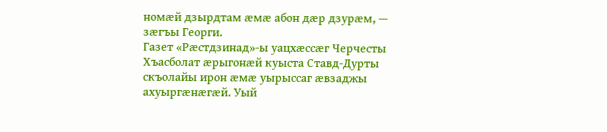номæй дзырдтам æмæ абон дæр дзурæм, — зæгъы Георги.
Газет «Рæстдзинад»-ы уацхæссæг Черчесты Хъасболат æрыгонæй куыста Ставд-Дурты скъолайы ирон æмæ уырыссаг æвзаджы ахуыргæнæгæй. Уый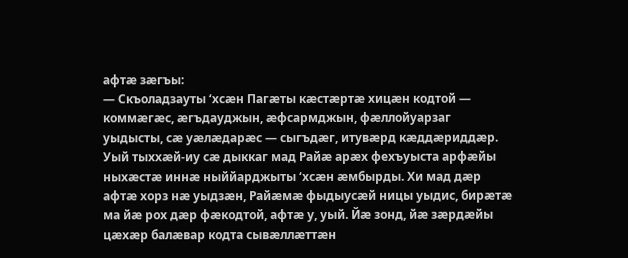афтæ зæгъы:
— Скъоладзауты ‘хсæн Пагæты кæстæртæ хицæн кодтой — коммæгæс, æгъдауджын, æфсармджын, фæллойуарзаг уыдысты, сæ уæлæдарæс — сыгъдæг, итувæрд кæддæриддæр. Уый тыххæй-иу сæ дыккаг мад Райæ арæх фехъуыста арфæйы ныхæстæ иннæ ныййарджыты ‘хсæн æмбырды. Хи мад дæр афтæ хорз нæ уыдзæн, Райæмæ фыдыусæй ницы уыдис, бирæтæ ма йæ рох дæр фæкодтой, афтæ у, уый. Йæ зонд, йæ зæрдæйы цæхæр балæвар кодта сывæллæттæн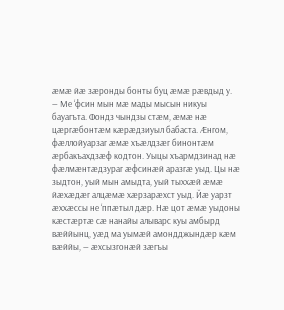æмæ йæ зæронды бонты буц æмæ рæвдыд у.
— Ме ‘фсин мын мæ мады мысын никуы бауагъта. Фондз чындзы стæм, æмæ нæ цæргæбонтæм кæрæдзиуыл бабаста. Æнгом, фæллойуарзаг æмæ хъæлдзæг бинонтæм
æрбакъахдзæф кодтон. Уыцы хъармдзинад нæ фæлмæнтæдзураг æфсинæй аразгæ уыд. Цы нæ зыдтон, уый мын амыдта, уый тыххæй æмæ йæхæдæг алцæмæ хæрзарæхст уыд. Йæ уарзт æххæссы не ‘ппæтыл дæр. Нæ цот æмæ уыдоны кæстæртæ сæ нанайы алыварс куы амбырд вæййынц, уæд ма уымæй амондджындæр кæм вæййы, — æхсызгонæй зæгъы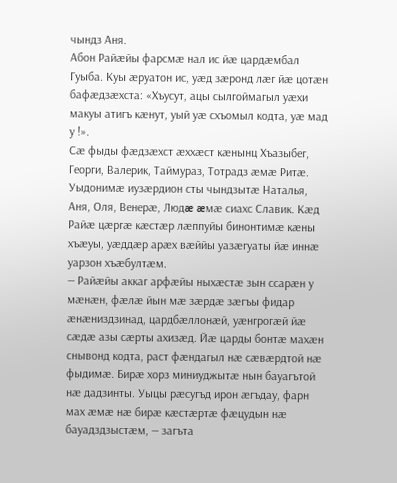чындз Аня.
Абон Райæйы фарсмæ нал ис йæ цардæмбал Гуыба. Куы æруатон ис, уæд зæронд лæг йæ цотæн бафæдзæхста: «Хъусут, ацы сылгоймагыл уæхи макуы атигъ кæнут, уый уæ схъомыл кодта, уæ мад у !».
Сæ фыды фæдзæхст æххæст кæнынц Хъазыбег, Георги, Валерик, Таймураз, Тотрадз æмæ Ритæ. Уыдонимæ иузæрдион сты чындзытæ Наталья, Аня, Оля, Венерæ, Людæ æмæ сиахс Славик. Кæд Райæ цæргæ кæстæр лæппуйы бинонтимæ кæны хъæуы, уæддæр арæх вæййы уазæгуаты йæ иннæ уарзон хъæбултæм.
— Райæйы аккаг арфæйы ныхæстæ зын ссарæн у мæнæн, фæлæ йын мæ зæрдæ зæгъы фидар æнæниздзинад, цардбæллонæй, уæнгрогæй йæ сæдæ азы сæрты ахизæд. Йæ царды бонтæ махæн снывонд кодта, раст фæндагыл нæ сæвæрдтой нæ фыдимæ. Бирæ хорз миниуджытæ нын бауагътой нæ дадзинты. Уыцы рæсугъд ирон æгъдау, фарн мах æмæ нæ бирæ кæстæртæ фæцудын нæ бауадздзыстæм, — загъта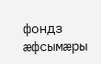фондз æфсымæры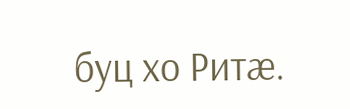буц хо Ритæ.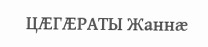ЦÆГÆРАТЫ Жаннæ